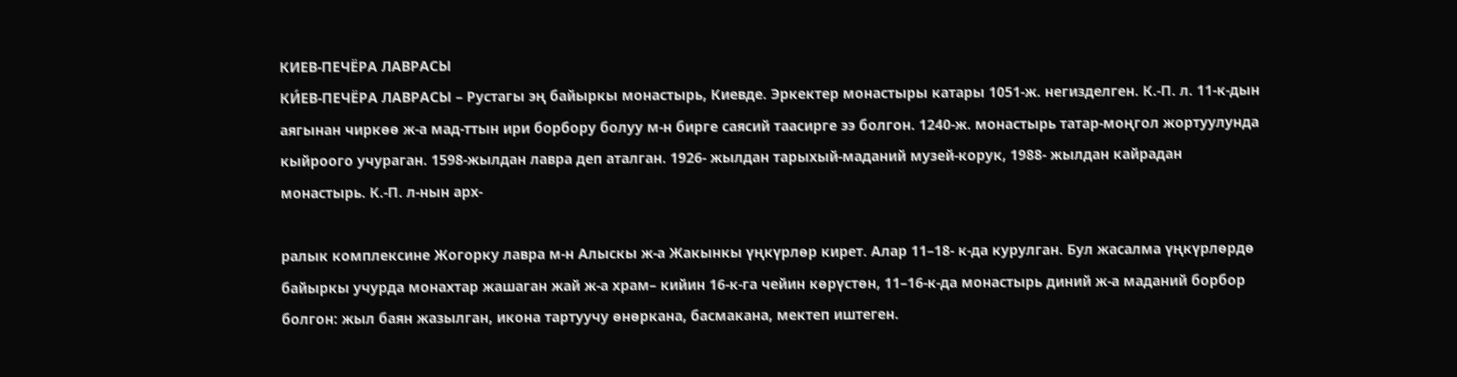КИЕВ-ПЕЧЁРА ЛАВРАСЫ
КИ́ЕВ-ПЕЧЁРА ЛАВРАСЫ – Рустагы эң байыркы монастырь, Киевде. Эркектер монастыры катары 1051-ж. негизделген. К.-П. л. 11-к-дын аягынан чиркөө ж-а мад-ттын ири борбору болуу м-н бирге саясий таасирге ээ болгон. 1240-ж. монастырь татар-моңгол жортуулунда кыйроого учураган. 1598-жылдан лавра деп аталган. 1926- жылдан тарыхый-маданий музей-корук, 1988- жылдан кайрадан монастырь. К.-П. л-нын арх-

ралык комплексине Жогорку лавра м-н Алыскы ж-а Жакынкы үңкүрлөр кирет. Алар 11–18- к-да курулган. Бул жасалма үңкүрлөрдө байыркы учурда монахтар жашаган жай ж-а храм– кийин 16-к-га чейин көрүстөн, 11–16-к-да монастырь диний ж-а маданий борбор болгон: жыл баян жазылган, икона тартуучу өнөркана, басмакана, мектеп иштеген.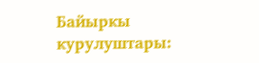Байыркы курулуштары: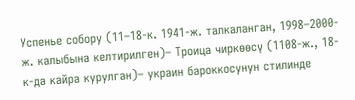Успенье собору (11–18-к. 1941-ж. талкаланган, 1998–2000-ж. калыбына келтирилген)– Троица чиркөөсү (1108-ж., 18-к-да кайра курулган)– украин бароккосунун стилинде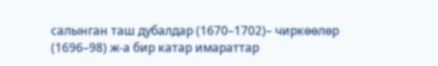салынган таш дубалдар (1670–1702)– чиркөөлөр (1696–98) ж-а бир катар имараттар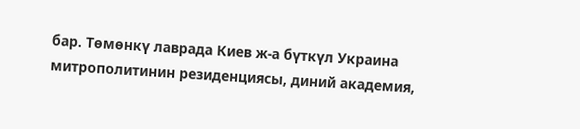бар. Төмөнкү лаврада Киев ж-а бүткүл Украина митрополитинин резиденциясы, диний академия,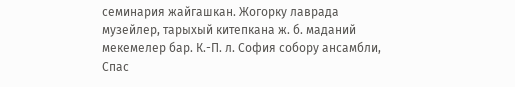семинария жайгашкан. Жогорку лаврада музейлер, тарыхый китепкана ж. б. маданий мекемелер бар. К.-П. л. София собору ансамбли, Спас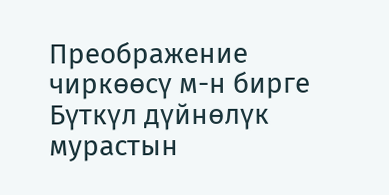Преображение чиркөөсү м-н бирге Бүткүл дүйнөлүк мурастын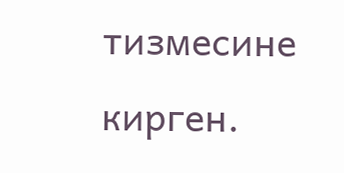тизмесине кирген.